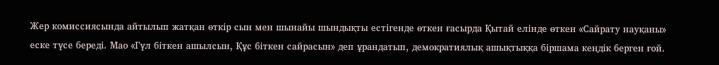Жер комиссиясында айтылып жатқан өткір сын мен шынайы шындықты естігенде өткен ғасырда Қытай елінде өткен «Сайрату науқаны» еске түсе береді. Мао «Гүл біткен ашылсын, Құс біткен сайрасын» деп ұрандатып, демократиялық ашықтыққа біршама кеңдік берген ғой.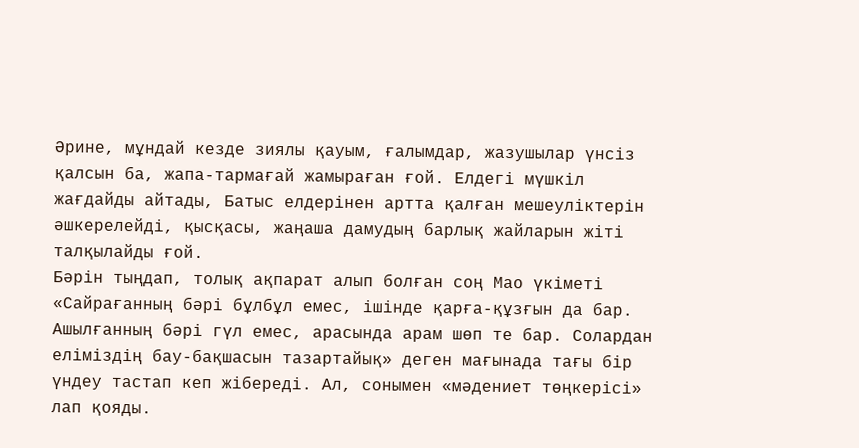Әрине, мұндай кезде зиялы қауым, ғалымдар, жазушылар үнсіз қалсын ба, жапа-тармағай жамыраған ғой. Елдегі мүшкіл жағдайды айтады, Батыс елдерінен артта қалған мешеуліктерін әшкерелейді, қысқасы, жаңаша дамудың барлық жайларын жіті талқылайды ғой.
Бәрін тыңдап, толық ақпарат алып болған соң Мао үкіметі «Сайрағанның бәрі бұлбұл емес, ішінде қарға-құзғын да бар. Ашылғанның бәрі гүл емес, арасында арам шөп те бар. Солардан еліміздің бау-бақшасын тазартайық» деген мағынада тағы бір үндеу тастап кеп жібереді. Ал, сонымен «мәдениет төңкерісі» лап қояды.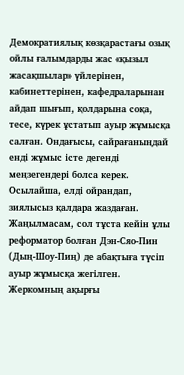Демократиялық көзқарастағы озық ойлы ғалымдарды жас «қызыл жасақшылар» үйлерінен, кабинеттерінен, кафедраларынан айдап шығып, қолдарына соқа, тесе, күрек ұстатып ауыр жұмысқа салған. Ондағысы, сайрағаныңдай енді жұмыс істе дегенді меңзегендері болса керек. Осылайша, елді ойрандап, зиялысыз қалдара жаздаған. Жаңылмасам, сол тұста кейін ұлы реформатор болған Дэн-Сяо-Пин (Дың-Шоу-Пиң) де абақтыға түсіп ауыр жұмысқа жегілген.
Жеркомның ақырғы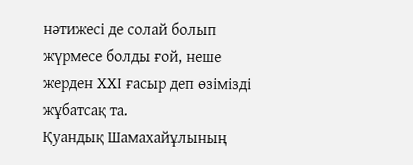нәтижесі де солай болып жүрмесе болды ғой, неше жерден ХХІ ғасыр деп өзімізді жұбатсақ та.
Қуандық Шамахайұлының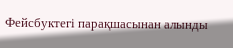Фейсбуктегі парақшасынан алынды